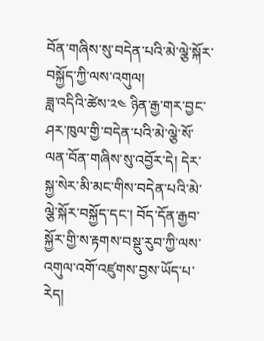བོན་གཞིས་སུ་བདེན་པའི་མེ་ལྕེ་སྐོར་བསྐྱོད་ཀྱི་ལས་འགུལ།
ཟླ་འདིའི་ཚེས་༢༤ ཉིན་རྒྱ་གར་བྱང་ཤར་ཁུལ་གྱི་བདེན་པའི་མེ་ལྕེ་སོ་ལན་བོན་གཞིས་སུ་འབྱོར་དེ། དེར་སྐྱ་སེར་མི་མང་གིས་བདེན་པའི་མེ་ལྕེ་སྐོར་བསྐྱོད་དང་། བོད་དོན་རྒྱབ་སྐྱོར་གྱི་ས་རྟགས་བསྡུ་རུབ་ཀྱི་ལས་འགུལ་འགོ་འཛུགས་བྱས་ཡོད་པ་རེད།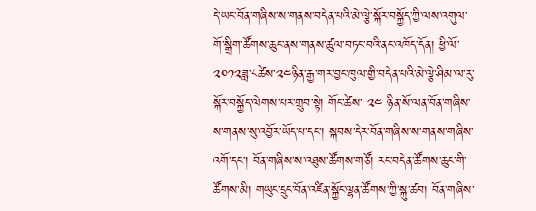དེ་ཡང་བོན་གཞིས་ས་གནས་བདེན་པའི་མེ་ལྕེ་སྐོར་བསྐྱོད་ཀྱི་ལས་འགུལ་གོ་སྒྲིག་ཚོགས་ཆུང་ནས་གནས་ཚུལ་བཏང་བའི་ནང་འཁོད་དོན། ཕྱི་ལོ་༢༠༡༢ཟླ་༨ཚེས་༢༤ཉིན་རྒྱ་གར་བྱང་ཁུལ་གྱི་བདེན་པའི་མེ་ལྕེ་ཤིམ་ལ་རུ་སྐོར་བསྐྱོད་ལེགས་པར་གྲུབ་སྟེ། གོང་ཚེས་ ༢༤ ཉིན་སོ་ལན་བོན་གཞིས་ས་གནས་སུ་འབྱོར་ཡོད་པ་དང་། སྐབས་དེར་བོན་གཞིས་ས་གནས་གཞིས་འགོ་དང་། བོན་གཞིས་ས་འཐུས་ཚོགས་གཙོ། རང་བདེན་ཚོགས་ཆུང་གི་ཚོགས་མི། གཡུང་དྲུང་བོན་འཛིན་སྐྱོང་ལྷན་ཚོགས་ཀྱི་སྐུ་ཚབ། བོན་གཞིས་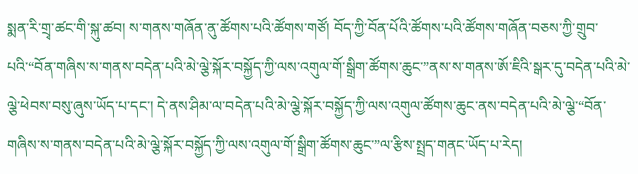སྨན་རི་གྲྭ་ཚང་གི་སྐུ་ཚབ། ས་གནས་གཞོན་ནུ་ཚོགས་པའི་ཚོགས་གཙོ། བོད་ཀྱི་བོན་པོའི་ཚོགས་པའི་ཚོགས་གཞོན་བཅས་ཀྱི་གྲུབ་པའི་“བོན་གཞིས་ས་གནས་བདེན་པའི་མེ་ལྕེ་སྐོར་བསྐྱོད་ཀྱི་ལས་འགུལ་གོ་སྒྲིག་ཚོགས་ཆུང་”ནས་ས་གནས་ཨོ་ཇིའི་སྒར་དུ་བདེན་པའི་མེ་ལྕེ་ཕེབས་བསུ་ཞུས་ཡོད་པ་དང་། དེ་ནས་ཤིམ་ལ་བདེན་པའི་མེ་ལྕེ་སྐོར་བསྐྱོད་ཀྱི་ལས་འགུལ་ཚོགས་ཆུང་ནས་བདེན་པའི་མེ་ལྕེ་“བོན་གཞིས་ས་གནས་བདེན་པའི་མེ་ལྕེ་སྐོར་བསྐྱོད་ཀྱི་ལས་འགུལ་གོ་སྒྲིག་ཚོགས་ཆུང་”ལ་རྩིས་སྤྲད་གནང་ཡོད་པ་རེད།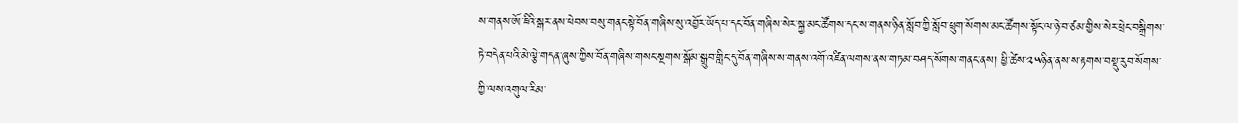ས་གནས་ཨོ་ཇིའི་སྒར་ནས་ཕེབས་བསུ་གནང་སྟེ་བོན་གཞིས་སུ་འབྱོར་ཡོད་པ་དང་བོན་གཞིས་སེར་སྐྱ་མང་ཚོགས་དང་ས་གནས་ཉིན་སློབ་ཀྱི་སློབ་ཕྲུག་སོགས་མང་ཚོགས་སྟོང་ལ་ཉེ་བ་ཙམ་གྱིས་སེར་ཕྲེང་བསྒྲིགས་ཏེ་བདེན་པའི་མེ་ལྕེ་གདན་ཞུས་ཀྱིས་བོན་གཞིས་གསང་སྔགས་སྒོམ་སྒྲུབ་གླིང་དུ་བོན་གཞིས་ས་གནས་འགོ་འཛིན་ལགས་ནས་གཏམ་བཤད་སོགས་གནང་ནས། ཕྱི་ཚེས་༢༥ཉིན་ནས་ས་རྟགས་བསྡུ་རུབ་སོགས་ཀྱི་ལས་འགུལ་རིམ་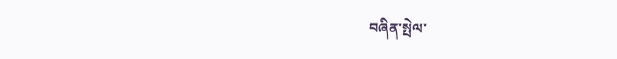བཞིན་སྤེལ་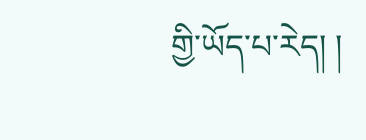གྱི་ཡོད་པ་རེད། །